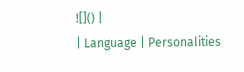![]() |
| Language | Personalities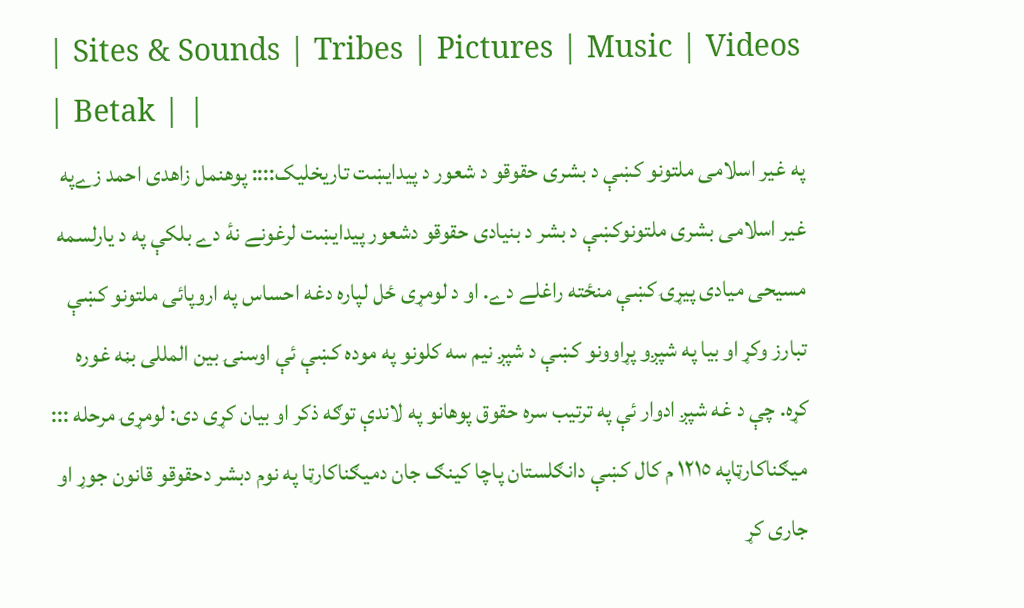| Sites & Sounds | Tribes | Pictures | Music | Videos | Betak | |
په غير اسلامى ملتونو کښې د بشرى حقوقو د شعور د پيدايښت تاريخليک:::: پوهنمل زاهدى احمد زےپه غير اسلامى بشرى ملتونوکښې د بشر د بنيادى حقوقو دشعور پيدايښت لرغونے نۀ دے بلکې په د يارلسمه مسيحى ميادى پيړۍ کښې منځته راغلے دے. او د لومړى ځل لپاره دغه احساس په اروپائى ملتونو کښې تبارز وکړ او بيا په شپږو پړاوونو کښې د شپږ نيم سه کلونو په موده کښې ئې اوسنۍ بين المللى بڼه غوره کړه. چې د غه شپږ ادوار ئې په ترتيب سره حقوق پوهانو په لاندې توګه ذکر او بيان کړى دى: لومړۍ مرحله ::: ميګناکارټاپه ١٢١٥ م کال کښې دانګلستان پاچا کينګ جان دميګناکارټا په نوم دبشر دحقوقو قانون جوړ او جارى کړ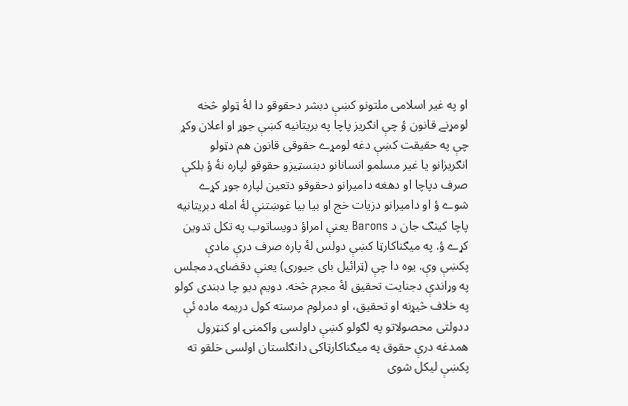او په غير اسلامى ملتونو کښې دبشر دحقوقو دا لۀ ټولو څخه لومړنے قانون ؤ چې انګريز پاچا په بريتانيه کښې جوړ او اعلان وکړ چې په حقيقت کښې دغه لومړے حقوقى قانون هم دټولو انګريزانو يا غير مسلمو انسانانو دبنسټيزو حقوقو لپاره نۀ ؤ بلکې صرف دپاچا او دهغه داميرانو دحقوقو دتعين لپاره جوړ کړے شوے ؤ او داميرانو دزيات خج او بيا بيا غوښتنې لۀ امله دبريتانيه پاچا کينګ جان د Barons يعنې امراؤ دويساتوب په تکل تدوين کړے ؤ. په ميګناکارټا کښې دولس لۀ پاره صرف درې مادې پکښې وې. يوه دا چې (ټرائيل باى جيورى) يعنې دقضاۍ دمجلس په وړاندې دجنايت تحقيق لۀ مجرم څخه. دويم ديو چا دبندى کولو په خلاف څيړنه او تحقيق، او دمرلوم مرسته کول دريمه ماده ئې ددولتى محصولاتو په لګولو کښې داولسى واکمنۍ او کنټرول همدغه درې حقوق په ميګناکارټاکى دانګلستان اولسى خلقو ته پکښې ليکل شوى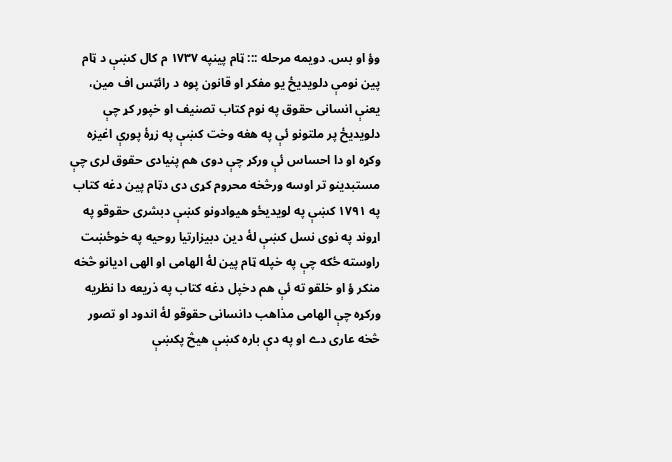وؤ او بس. دويمه مرحله ::: ټام پينپه ١٧٣٧ م کال کښې د ټام پين نومې دلويديځ يو مفکر او قانون پوه د رائټس اف مين، يعنې انسانى حقوق په نوم کتاب تصنيف او خپور کړ چې دلويديځ پر ملتونو ئې په هغه وخت کښې په زړۀ پورې اغيزه وکړه او دا احساس ئې ورکړ چې دوى هم پنيادى حقوق لرى چې مستبدينو تر اوسه ورڅخه محروم کړى دى دټام پين دغه کتاب په ١٧٩١ کښې په لويديځو هيوادونو کښې دبشرى حقوقو په اړوند په نوى نسل کښې لۀ دين دبيزارتيا روحيه په خوځښت راوسته ځکه چې په خپله ټام پين لۀ الهامى او الهى اديانو څخه منکر ؤ او خلقو ته ئې هم دخپل دغه کتاب په ذريعه دا نظريه ورکړه چې الهامى مذاهب دانسانى حقوقو لۀ اندود او تصور څخه عارى دے او په دې باره کښې هيڅ پکښې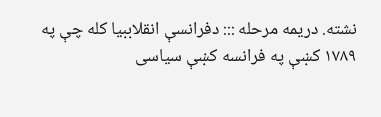نشته. دريمه مرحله ::: دفرانسې انقلاببيا کله چې په ١٧٨٩ کښې په فرانسه کښې سياسى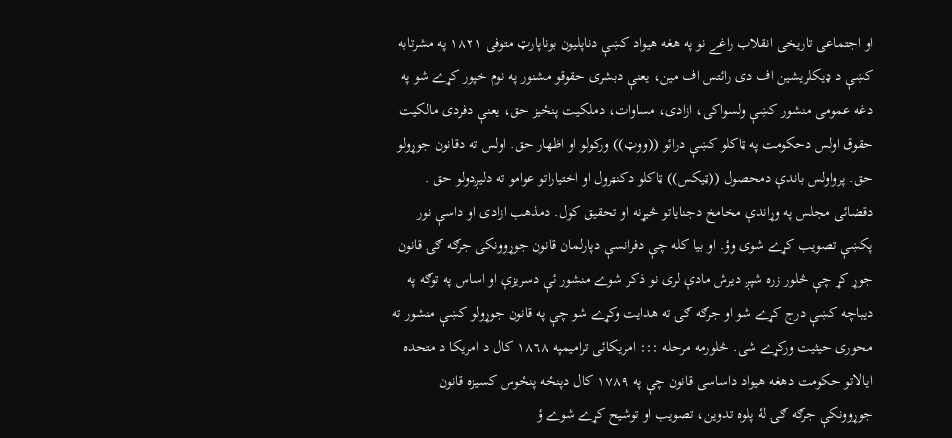او اجتماعى تاريخى انقلاب راغے نو په هغه هيواد کښې دناپليون بوناپارټ متوفى ١٨٢١ په مشرتابه کښې د ډيکلريشين اف دى رائتس اف مين، يعنې دبشرى حقوقو مشنور په نوم خپور کړے شو په دغه عمومى منشور کښې ولسواکى، ازادى، مساوات، دملکيت پنځيز حق، يعنې دفردى مالکيت حقوق اولس دحکومت په ټاکلو کښې درائو ((ووټ)) ورکولو او اظهار حق. اولس ته دقانون جوړولو حق. پرواولس باندې دمحصول ((ټيکس)) ټاکلو دکنټرول او اختياراتو عوامو ته دليږدولو حق . دقضائى مجلس په وړاندې مخامخ دجناياتو څيړنه او تحقيق کول. دمذهب ازادى او داسې نور پکښې تصويب کړے شوى وؤ. او بيا کله چې دفرانسې دپارلمان قانون جوړوونکى جرګه ګۍ قانون جوړ کړ چې څلور زره شپږ ديرش مادې لرى نو ذکر شوے منشور ئې دسريزې او اساس په توګه په ديباچه کښې درج کړے شو او جرګه ګۍ ته هدايت وکړے شو چې په قانون جوړولو کښې منشور ته محورى حيثيت ورکړے شى. څلورمه مرحله ::: امريکائى تراميمپه ١٨٦٨ کال د امريکا د متحده ايالاتو حکومت دهغه هيواد داساسى قانون چې په ١٧٨٩ کال دپنځه پنځوس کسيزه قانون جوړوونکې جرګه ګۍ لۀ پلوه تدوين، تصويب او توشيح کړے شوے ؤ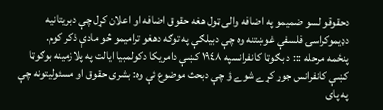دحقوقو لسو ضميمو په اضافه والى ټول هغه حقوق اضافه او اعلان کړل چې دبريتانيه دډيموکراسۍ فلسفې غوښتنه وه چې دبيلګې په توګه دهغو تراميمو څو مادې ذکر کوم.
پنځمه مرحله ::: د بګوټا کانفرانسپه ١٩٤٨ کښې دامريکا دکولمبيا ايالت په پلازمينه بوګوټا کښې کانفرانس جوړ کړے شوے ؤ چې دبحث موضوع ئې وه: بشرى حقوق او مسئوليتونه چې په پاى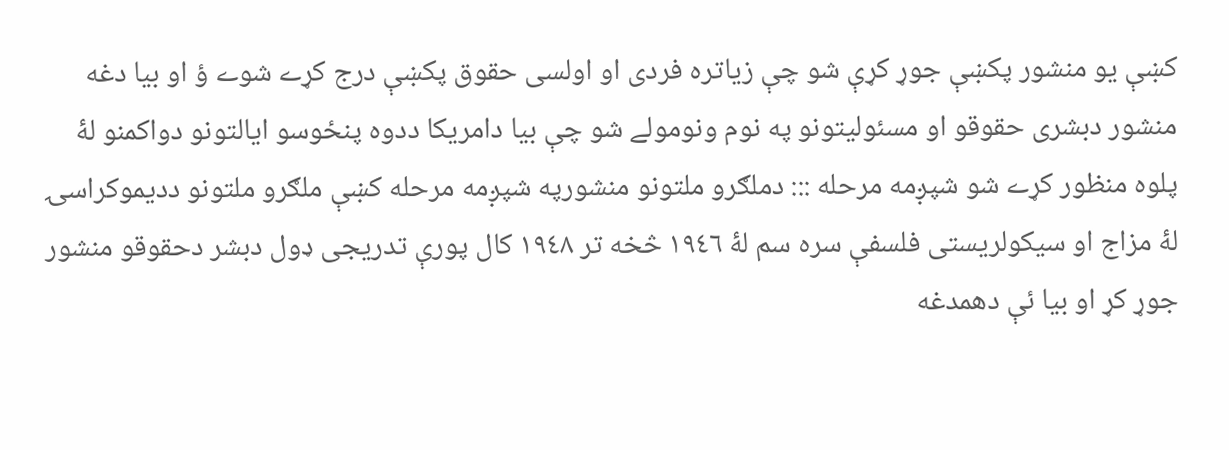کښې يو منشور پکښې جوړ کړې شو چې زياتره فردى او اولسى حقوق پکښې درج کړے شوے ؤ او بيا دغه منشور دبشرى حقوقو او مسئوليتونو په نوم ونومولے شو چې بيا دامريکا ددوه پنځوسو ايالتونو دواکمنو لۀ پلوه منظور کړے شو شپږمه مرحله ::: دملګرو ملتونو منشورپه شپږمه مرحله کښې ملګرو ملتونو دديموکراسۍ لۀ مزاج او سيکولريستى فلسفې سره سم لۀ ١٩٤٦ څخه تر ١٩٤٨ کال پورې تدريجى ډول دبشر دحقوقو منشور جوړ کړ او بيا ئې دهمدغه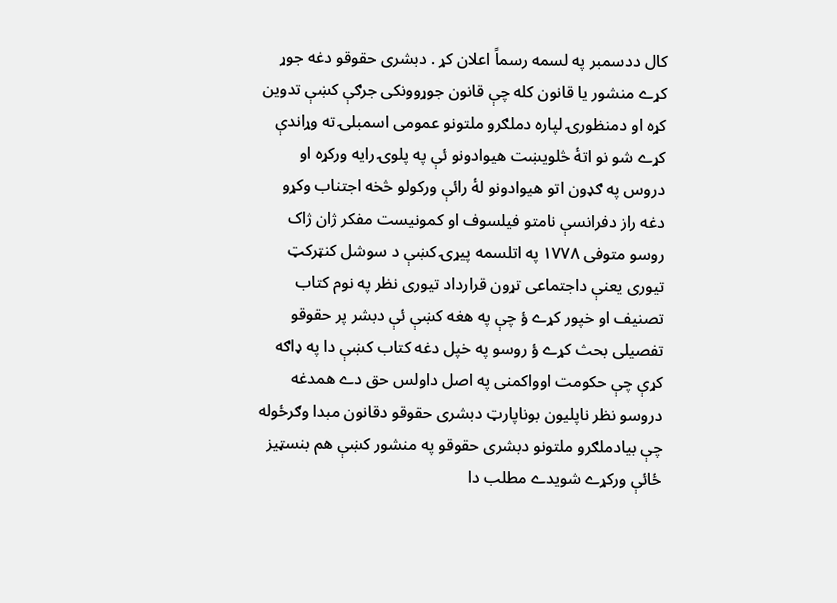کال ددسمبر په لسمه رسماً اعلان کړ . دبشرى حقوقو دغه جوړ کړے منشور يا قانون کله چې قانون جوړوونکى جرګې کښې تدوين کړه او دمنظورۍ لپاره دملګرو ملتونو عمومى اسمبلۍ ته وړاندې کړے شو نو اتۀ څلويښت هيوادونو ئې په پلوۍ رايه ورکړه او دروس په ګډون اتو هيوادونو لۀ رائې ورکولو څخه اجتناب وکړو دغه راز دفرانسې نامتو فيلسوف او کمونيست مفکر ژان ژاک روسو متوفى ١٧٧٨ په اتلسمه پيړۍ کښې د سوشل کنټرکټ تيورى يعنې داجتماعى تړون قرارداد تيورى نظر په نوم کتاب تصنيف او خپور کړے ؤ چې په هغه کښې ئې دبشر پر حقوقو تفصيلى بحث کړے ؤ روسو په خپل دغه کتاب کښې دا په ډاګه کړې چې حکومت اوواکمنى په اصل داولس حق دے همدغه دروسو نظر ناپليون بوناپارټ دبشرى حقوقو دقانون مبدا وګرځوله چې بيادملګرو ملتونو دبشرى حقوقو په منشور کښې هم بنسټيز ځائې ورکړے شويدے مطلب دا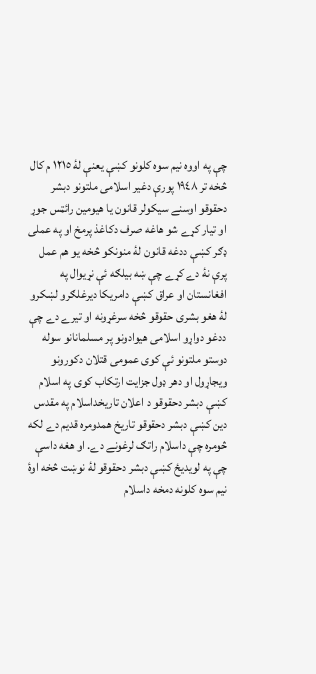چې په اووه نيم سوه کلونو کښې يعنې لۀ ١٢١٥ م کال څخه تر ١٩٤٨ پورې دغير اسلامى ملتونو دبشر دحقوقو اوسنے سيکولر قانون يا هيومين رائټس جوړ او تيار کړے شو هاغه صرف دکاغذ پرمخ او په عملى ډګر کښې ددغه قانون لۀ منونکو څخه يو هم عمل پرې نۀ دے کړے چې ښه بيلګه ئې نړيوال په افغانستان او عراق کښې دامريکا ديرغلګرو لښکرو لۀ هغو بشرى حقوقو څخه سرغړونه او تيرے دے چې ددغو دواړو اسلامى هيوادونو پر مسلمانانو سوله دوستو ملتونو ئې کوى عمومى قتلان دکورونو ويجاړول او دهر ډول جزايت ارتکاب کوى په اسلام کښې دبشر دحقوقو د اعلان تاريخداسلام په مقدس دين کښې دبشر دحقوقو تاريخ همدومره قديم دے لکه څومره چې داسلام راتګ لرغونے دے. او هغه داسې چې په لويديځ کښې دبشر دحقوقو لۀ نوښت څخه اوۀ نيم سوه کلونه دمخه داسلام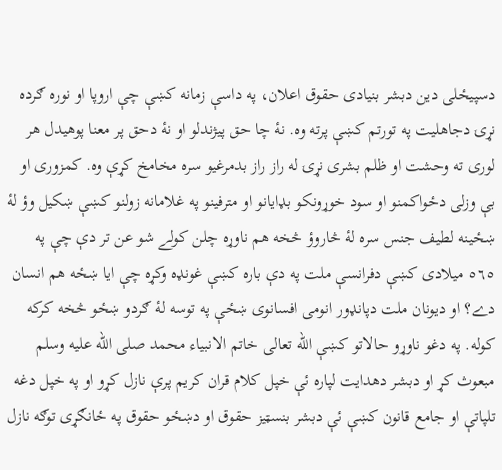دسپيځلى دين دبشر بنيادى حقوق اعلان، په داسې زمانه کښې چې اروپا او نوره ګرده نړۍ دجاهليت په تورتم کښې پرته وه. نۀ چا حق پيژندلو او نۀ دحق پر معنا پوهيدل هر لورى ته وحشت او ظلم بشرى نړۍ له راز راز بدمرغيو سره مخامخ کړې وه. کمزورى او بې وزلى دځواکمنو او سود خوړونکو بډايانو او مترفينو په غلامانه زولنو کښې ښکيل وؤ لۀ ښځينه لطيف جنس سره لۀ څاروؤ څخه هم ناوړه چلن کولے شو عن تر دې چې په ٥٦٥ ميلادى کښې دفرانسې ملت په دې باره کښې غونډه وکړه چې ايا ښځه هم انسان دے؟ او ديونان ملت دپانډور انومى افسانوى ښځې په توسه لۀ ګردو ښځو څخه کرکه کوله. په دغو ناوړو حالاتو کښې الله تعالى خاتم الانبياء محمد صلى الله عليه وسلم مبعوث کړ او دبشر دهدايت لپاره ئې خپل کلام قران کريم پرې نازل کړو او په خپل دغه تلپاتې او جامع قانون کښې ئې دبشر بنسټيز حقوق او دښځو حقوق په ځانګړى توګه نازل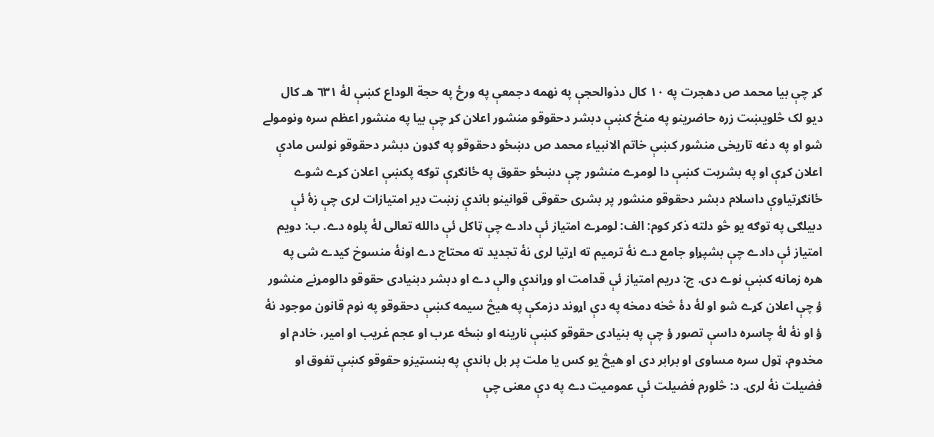کړ چې بيا محمد ص دهجرت په ١٠ کال دذوالحجې په نهمه دجمعې په ورځ په حجة الوداع کښې لۀ ٦٣١ هـ کال ديو لک څلويښت زره حاضرينو په منځ کښې دبشر دحقوقو منشور اعلان کړ چې بيا په منشور اعظم سره ونومولے شو او په دغه تاريخى منشور کښې خاتم الانبياء محمد ص دښځو دحقوقو په ګډون دبشر دحقوقو نولس مادې اعلان کړې او په بشريت کښې دا لومړے منشور چې دښځو حقوق په ځانګړې توګه پکښې اعلان کړے شوے ځانګړتياوې داسلام دبشر دحقوقو منشور پر بشرى حقوقى قوانينو باندې زښت ډير امتيازات لرى چې زۀ ئې دبيلګى په توګه يو څو دلته ذکر کوم: الف: لومړے امتياز ئې دادے چې ټاکل ئې دالله تعالى لۀ پلوه دے. ب: دويم امتياز ئې دادے چې بشپړاو جامع دے نۀ ترميم ته اړتيا لرى نۀ تجديد ته محتاج دے اونۀ منسوخ کيدے شى په هره زمانه کښې نوے دى. ج: دريم امتياز ئې قدامت او وړاندې والې دے او دبشر دبنيادى حقوقو دالومړنے منشور ؤ چې اعلان کړے شو او لۀ دۀ څخه دمخه په دې اړوند دزمکې په هيڅ سيمه کښې دحقوقو په نوم قانون موجود نۀ ؤ او نۀ لۀ چاسره داسې تصور ؤ چې په بنيادى حقوقو کښې نارينه او ښځه عرب او عجم غريب او امير، خادم او مخدوم، ټول سره مساوى او برابر دى او هيڅ يو کس يا ملت پر بل باندې په بنسټيزو حقوقو کښې تفوق او فضيلت نۀ لرى. د: څلورم فضيلت ئې عموميت دے په دې معنى چې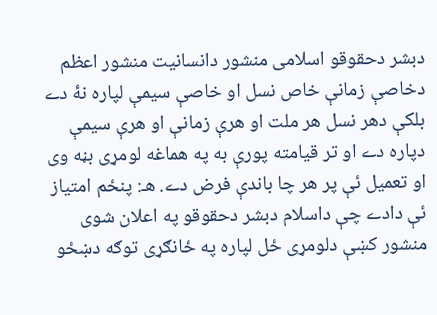دبشر دحقوقو اسلامى منشور دانسانيت منشور اعظم دخاصې زمانې خاص نسل او خاصې سيمې لپاره نۀ دے بلکې دهر نسل هر ملت او هرې زمانې او هرې سيمې دپاره دے او تر قيامته پورې به په هماغه لومړى بڼه وى او تعميل ئې پر هر چا باندې فرض دے. هـ: پنځم امتياز ئې دادے چې داسلام دبشر دحقوقو په اعلان شوى منشور کښې دلومړى ځل لپاره په ځانګړى توګه دښځو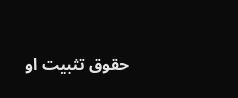حقوق تثبيت او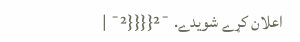اعلان کړے شويدے. ¯²{{{{²¯ |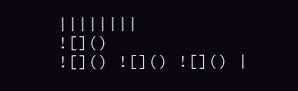||||||||
![]()
![]() ![]() ![]() |